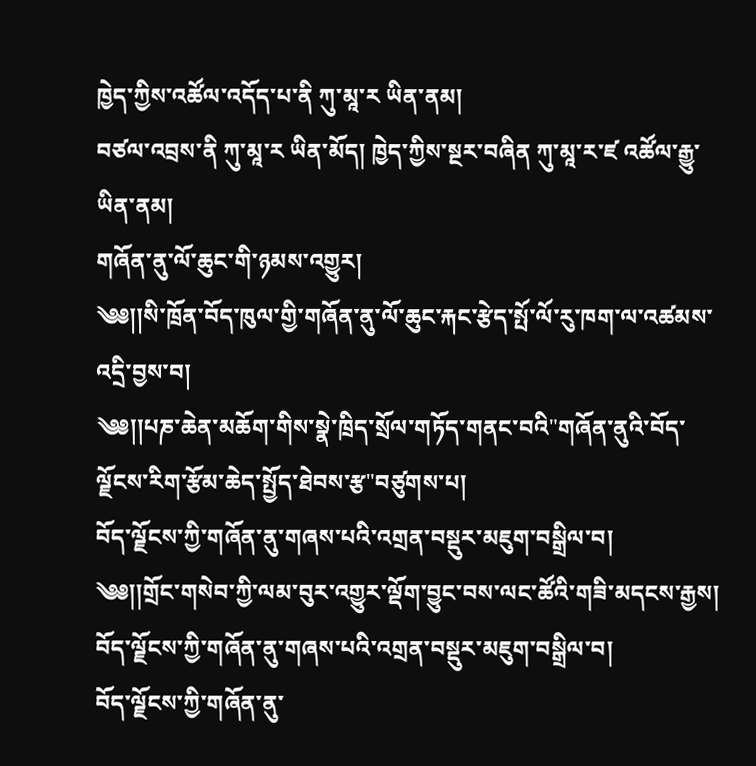ཁྱེད་ཀྱིས་འཚོལ་འདོད་པ་ནི ཀུ་མཱ་ར ཡིན་ནམ།
བཙལ་འབྲས་ནི ཀུ་མཱ་ར ཡིན་མོད། ཁྱེད་ཀྱིས་སྔར་བཞིན ཀུ་མཱ་ར་ཛ འཚོལ་རྒྱུ་ཡིན་ནམ།
གཞོན་ནུ་ལོ་ཆུང་གི་ཉམས་འགྱུར།
༄༅།།སི་ཁྲོན་བོད་ཁུལ་གྱི་གཞོན་ནུ་ལོ་ཆུང་རྐང་རྩེད་སྤོ་ལོ་རུ་ཁག་ལ་འཚམས་འདྲི་བྱས་བ།
༄༅།།པཎ་ཆེན་མཆོག་གིས་སྣེ་ཁྲིད་སྲོལ་གཏོད་གནང་བའི"གཞོན་ནུའི་བོད་ལྗོངས་རིག་རྩོམ་ཆེད་སྤྱོད་ཐེབས་རྩ"བཙུགས་པ།
བོད་ལྗོངས་ཀྱི་གཞོན་ནུ་གཞས་པའི་འགྲན་བསྡུར་མཇུག་བསྒྲིལ་བ།
༄༅།།གྲོང་གསེབ་ཀྱི་ལམ་བུར་འགྱུར་ལྡོག་བྱུང་བས་ལང་ཚོའི་གཟི་མདངས་རྒྱས།
བོད་ལྗོངས་ཀྱི་གཞོན་ནུ་གཞས་པའི་འགྲན་བསྡུར་མཇུག་བསྒྲིལ་བ།
བོད་ལྗོངས་ཀྱི་གཞོན་ནུ་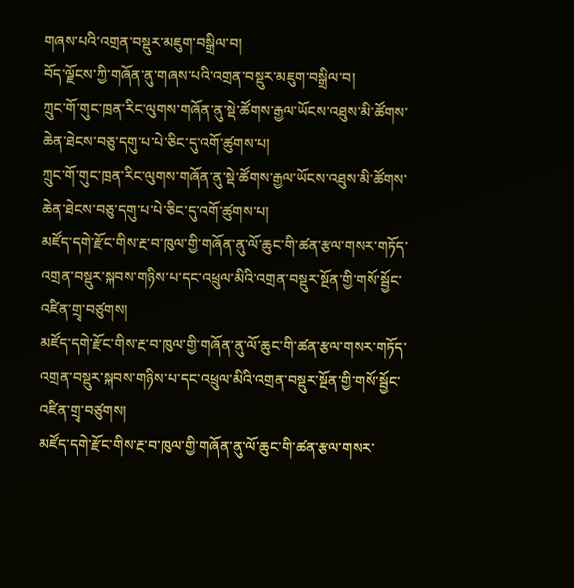གཞས་པའི་འགྲན་བསྡུར་མཇུག་བསྒྲིལ་བ།
བོད་ལྗོངས་ཀྱི་གཞོན་ནུ་གཞས་པའི་འགྲན་བསྡུར་མཇུག་བསྒྲིལ་བ།
ཀྲུང་གོ་གུང་ཁྲན་རིང་ལུགས་གཞོན་ནུ་སྡེ་ཚོགས་རྒྱལ་ཡོངས་འཐུས་མི་ཚོགས་ཆེན་ཐེངས་བཅུ་དགུ་པ་པེ་ཅིང་དུ་འགོ་ཚུགས་པ།
ཀྲུང་གོ་གུང་ཁྲན་རིང་ལུགས་གཞོན་ནུ་སྡེ་ཚོགས་རྒྱལ་ཡོངས་འཐུས་མི་ཚོགས་ཆེན་ཐེངས་བཅུ་དགུ་པ་པེ་ཅིང་དུ་འགོ་ཚུགས་པ།
མཛོད་དགེ་རྫོང་གིས་རྔ་བ་ཁུལ་གྱི་གཞོན་ནུ་ལོ་ཆུང་གི་ཚན་རྩལ་གསར་གཏོད་འགྲན་བསྡུར་སྐབས་གཉིས་པ་དང་འཕྲུལ་མིའི་འགྲན་བསྡུར་སྔོན་གྱི་གསོ་སྦྱོང་འཛིན་གྲྭ་བཙུགས།
མཛོད་དགེ་རྫོང་གིས་རྔ་བ་ཁུལ་གྱི་གཞོན་ནུ་ལོ་ཆུང་གི་ཚན་རྩལ་གསར་གཏོད་འགྲན་བསྡུར་སྐབས་གཉིས་པ་དང་འཕྲུལ་མིའི་འགྲན་བསྡུར་སྔོན་གྱི་གསོ་སྦྱོང་འཛིན་གྲྭ་བཙུགས།
མཛོད་དགེ་རྫོང་གིས་རྔ་བ་ཁུལ་གྱི་གཞོན་ནུ་ལོ་ཆུང་གི་ཚན་རྩལ་གསར་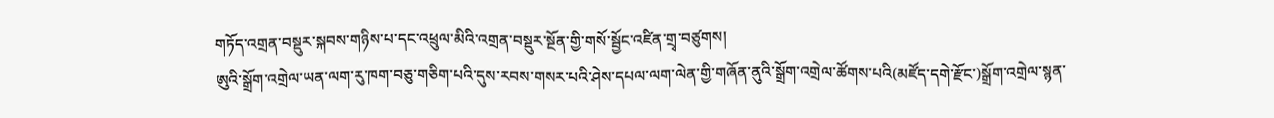གཏོད་འགྲན་བསྡུར་སྐབས་གཉིས་པ་དང་འཕྲུལ་མིའི་འགྲན་བསྡུར་སྔོན་གྱི་གསོ་སྦྱོང་འཛིན་གྲྭ་བཙུགས།
ཨུའི་སྒྲོག་འགྲེལ་ཡན་ལག་རུ་ཁག་བཅུ་གཅིག་པའི་དུས་རབས་གསར་པའི་ཤེས་དཔལ་ལག་ལེན་གྱི་གཞོན་ནུའི་སྒྲོག་འགྲེལ་ཚོགས་པའི(མཛོད་དགེ་རྫོང་)སྒྲོག་འགྲེལ་སྙན་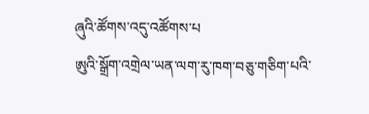ཞུའི་ཚོགས་འདུ་འཚོགས་པ
ཨུའི་སྒྲོག་འགྲེལ་ཡན་ལག་རུ་ཁག་བཅུ་གཅིག་པའི་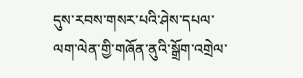དུས་རབས་གསར་པའི་ཤེས་དཔལ་ལག་ལེན་གྱི་གཞོན་ནུའི་སྒྲོག་འགྲེལ་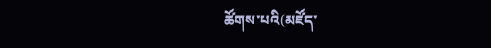ཚོགས་པའི(མཛོད་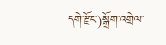དགེ་རྫོང་)སྒྲོག་འགྲེལ་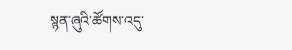སྙན་ཞུའི་ཚོགས་འདུ་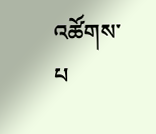འཚོགས་པ